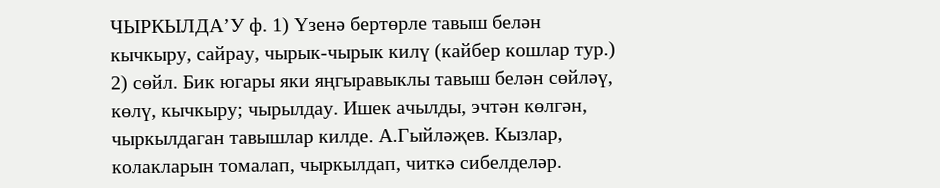ЧЫРКЫЛДА’У ф. 1) Үзенә бертөрле тавыш белән кычкыру, сайрау, чырык-чырык килү (кайбер кошлар тур.) 2) сөйл. Бик югары яки яңгыравыклы тавыш белән сөйләү, көлү, кычкыру; чырылдау. Ишек ачылды, эчтән көлгән, чыркылдаган тавышлар килде. А.Гыйләҗев. Кызлар, колакларын томалап, чыркылдап, читкә сибелделәр.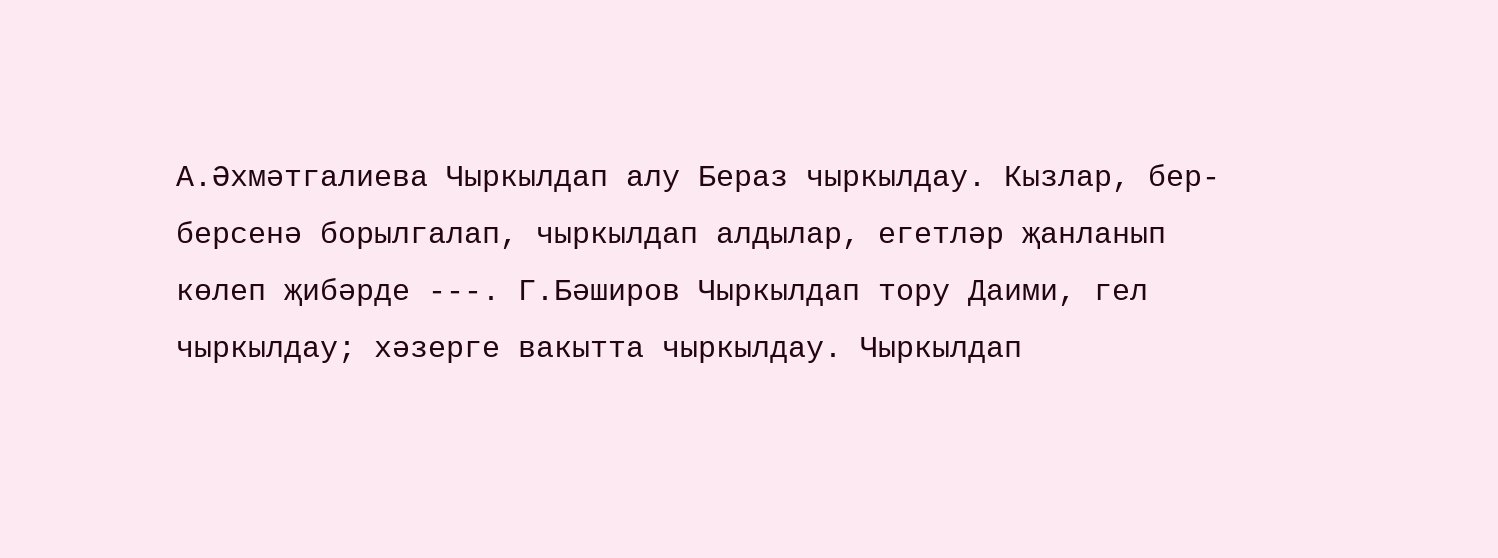А.Әхмәтгалиева Чыркылдап алу Бераз чыркылдау. Кызлар, бер-берсенә борылгалап, чыркылдап алдылар, егетләр җанланып көлеп җибәрде ---. Г.Бәширов Чыркылдап тору Даими, гел чыркылдау; хәзерге вакытта чыркылдау. Чыркылдап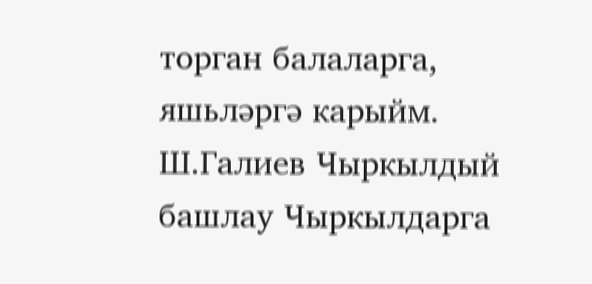торган балаларга, яшьләргә карыйм. Ш.Галиев Чыркылдый башлау Чыркылдарга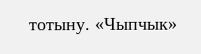тотыну. «Чыпчык»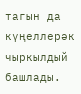тагын да күңеллерәк чыркылдый башлады.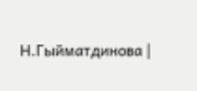Н.Гыйматдинова |